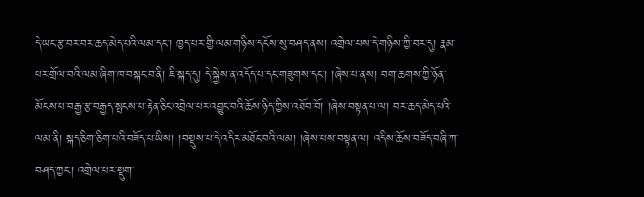དེ་ཡང་རྩ་བར་བར་ཆད་མེད་པའི་ལམ་དང་། ཁྱད་པར་གྱི་ལམ་གཉིས་དངོས་སུ་བཤད་ནས། འགྲེལ་པས་དེ་གཉིས་ཀྱི་བར་དུ། རྣམ་པར་གྲོལ་བའི་ལམ་ཞིག་ཁ་བསྐང་བ་ནི། ཇི་སྐད་དུ། དེ་སྐྱེས་ན་འདོད་པ་དང་གཟུགས་དང་། །ཞེས་པ་ནས། བག་ཆགས་ཀྱི་ཉོན་མོངས་པ་བརྒྱ་རྩ་བརྒྱད་སྤངས་པ་རྟེན་ཅིང་འབྲེལ་པར་འབྱུང་བའི་ཆོས་ཉིད་ཀྱིས་འཐོབ་བོ། །ཞེས་བསྟན་པ་ལ། བར་ཆད་མེད་པའི་ལམ་ནི། སྐད་ཅིག་ཅིག་པའི་བཟོད་པ་ཡིས། །བསྡུས་པ་དེ་འདིར་མཐོང་བའི་ལམ། །ཞེས་པས་བསྟན་ལ། འདིས་ཆོས་བཟོད་བཞི་ཀ་བཤད་ཀྱང་། འགྲེལ་པར་སྡུག་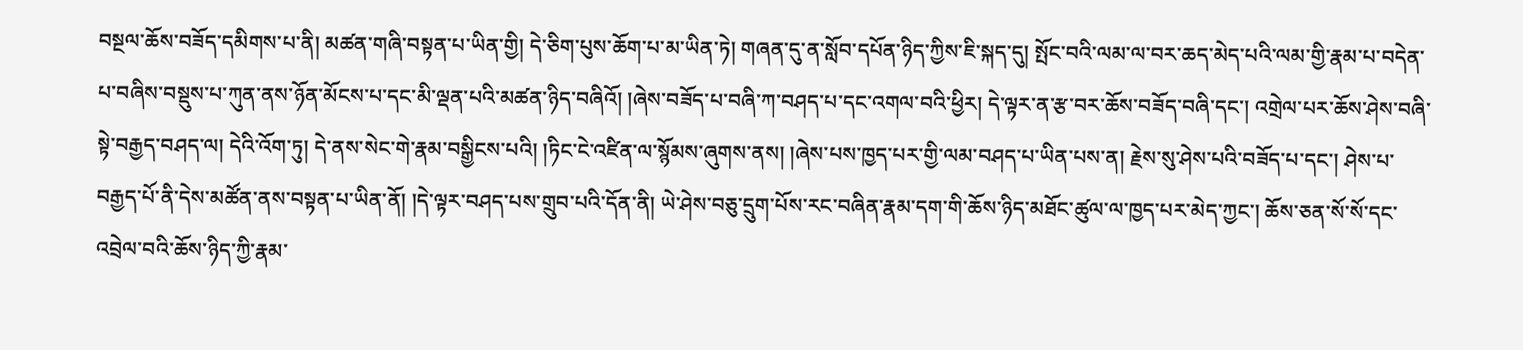བསྔལ་ཆོས་བཟོད་དམིགས་པ་ནི། མཚན་གཞི་བསྟན་པ་ཡིན་གྱི། དེ་ཅིག་པུས་ཆོག་པ་མ་ཡིན་ཏེ། གཞན་དུ་ན་སློབ་དཔོན་ཉིད་ཀྱིས་ཇི་སྐད་དུ། སྤོང་བའི་ལམ་ལ་བར་ཆད་མེད་པའི་ལམ་གྱི་རྣམ་པ་བདེན་པ་བཞིས་བསྡུས་པ་ཀུན་ནས་ཉོན་མོངས་པ་དང་མི་ལྡན་པའི་མཚན་ཉིད་བཞིའོ། །ཞེས་བཟོད་པ་བཞི་ཀ་བཤད་པ་དང་འགལ་བའི་ཕྱིར། དེ་ལྟར་ན་རྩ་བར་ཆོས་བཟོད་བཞི་དང་། འགྲེལ་པར་ཆོས་ཤེས་བཞི་སྟེ་བརྒྱད་བཤད་ལ། དེའི་འོག་ཏུ། དེ་ནས་སེང་གེ་རྣམ་བསྒྱིངས་པའི། །ཏིང་ངེ་འཛིན་ལ་སྙོམས་ཞུགས་ནས། །ཞེས་པས་ཁྱད་པར་གྱི་ལམ་བཤད་པ་ཡིན་པས་ན། རྗེས་སུ་ཤེས་པའི་བཟོད་པ་དང་། ཤེས་པ་བརྒྱད་པོ་ནི་དེས་མཚོན་ནས་བསྟན་པ་ཡིན་ནོ། །དེ་ལྟར་བཤད་པས་གྲུབ་པའི་དོན་ནི། ཡེ་ཤེས་བཅུ་དྲུག་པོས་རང་བཞིན་རྣམ་དག་གི་ཆོས་ཉིད་མཐོང་ཚུལ་ལ་ཁྱད་པར་མེད་ཀྱང་། ཆོས་ཅན་སོ་སོ་དང་འབྲེལ་བའི་ཆོས་ཉིད་ཀྱི་རྣམ་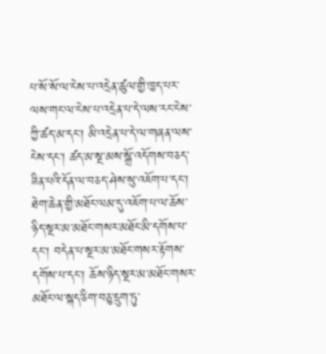པ་སོ་སོ་ལ་ངེས་པ་འདྲེན་ཚུལ་གྱི་ཁྱད་པར་ལས་གང་ལ་ངེས་པ་འདྲེན་པ་དེ་ལས་རང་ངེས་ཀྱི་ཚད་མ་དང་། མི་འདྲེན་པ་དེ་ལ་གཞན་ལས་ངེས་དང་། ཚད་མ་སྔ་མས་སྒྲོ་འདོགས་བཅད་ཟིན་པའི་དོན་ལ་བཅད་ཤེས་སུ་འཇོག་པ་དང་། ཐེག་ཆེན་གྱི་མཐོང་ལམ་དུ་འཇོག་པ་ལ་ཆོས་ཉིད་སྔར་མ་མཐོང་གསར་མཐོང་མི་དགོས་པ་དང་། བདེན་པ་སྔར་མ་མཐོང་གསར་རྟོགས་དགོས་པ་དང་། ཆོས་ཉིད་སྔར་མ་མཐོང་གསར་མཐོང་ལ་སྐད་ཅིག་བཅུ་དྲུག་ཏུ་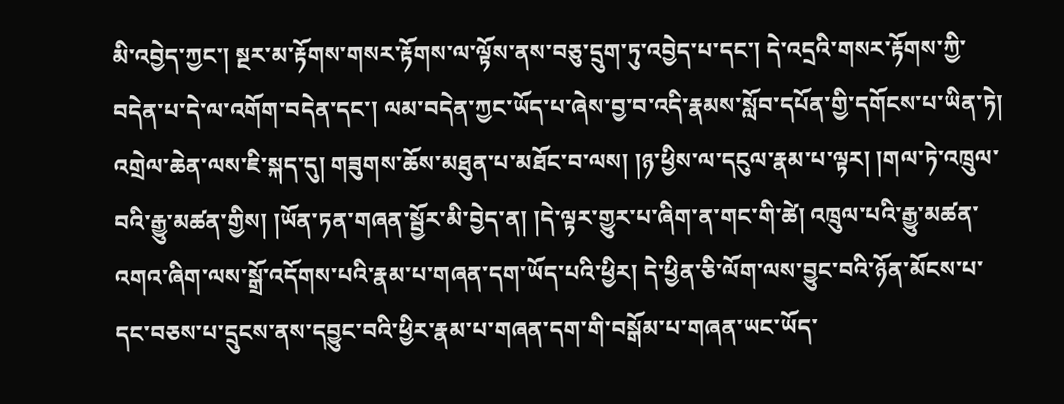མི་འབྱེད་ཀྱང་། སྔར་མ་རྟོགས་གསར་རྟོགས་ལ་ལྟོས་ནས་བཅུ་དྲུག་ཏུ་འབྱེད་པ་དང་། དེ་འདྲའི་གསར་རྟོགས་ཀྱི་བདེན་པ་དེ་ལ་འགོག་བདེན་དང་། ལམ་བདེན་ཀྱང་ཡོད་པ་ཞེས་བྱ་བ་འདི་རྣམས་སློབ་དཔོན་གྱི་དགོངས་པ་ཡིན་ཏེ། འགྲེལ་ཆེན་ལས་ཇི་སྐད་དུ། གཟུགས་ཆོས་མཐུན་པ་མཐོང་བ་ལས། །ཉ་ཕྱིས་ལ་དངུལ་རྣམ་པ་ལྟར། །གལ་ཏེ་འཁྲུལ་བའི་རྒྱུ་མཚན་གྱིས། །ཡོན་ཏན་གཞན་སྦྱོར་མི་བྱེད་ན། །དེ་ལྟར་གྱུར་པ་ཞིག་ན་གང་གི་ཚེ། འཁྲུལ་པའི་རྒྱུ་མཚན་འགའ་ཞིག་ལས་སྒྲོ་འདོགས་པའི་རྣམ་པ་གཞན་དག་ཡོད་པའི་ཕྱིར། དེ་ཕྱིན་ཅི་ལོག་ལས་བྱུང་བའི་ཉོན་མོངས་པ་དང་བཅས་པ་དྲུངས་ནས་དབྱུང་བའི་ཕྱིར་རྣམ་པ་གཞན་དག་གི་བསྒོམ་པ་གཞན་ཡང་ཡོད་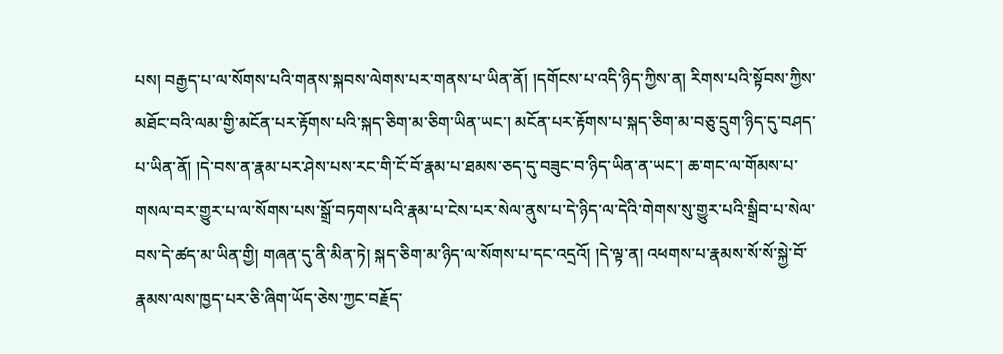པས། བརྒྱད་པ་ལ་སོགས་པའི་གནས་སྐབས་ལེགས་པར་གནས་པ་ཡིན་ནོ། །དགོངས་པ་འདི་ཉིད་ཀྱིས་ན། རིགས་པའི་སྟོབས་ཀྱིས་མཐོང་བའི་ལམ་གྱི་མངོན་པར་རྟོགས་པའི་སྐད་ཅིག་མ་ཅིག་ཡིན་ཡང་། མངོན་པར་རྟོགས་པ་སྐད་ཅིག་མ་བཅུ་དྲུག་ཉིད་དུ་བཤད་པ་ཡིན་ནོ། །དེ་བས་ན་རྣམ་པར་ཤེས་པས་རང་གི་ངོ་བོ་རྣམ་པ་ཐམས་ཅད་དུ་བཟུང་བ་ཉིད་ཡིན་ན་ཡང་། ཆ་གང་ལ་གོམས་པ་གསལ་བར་གྱུར་པ་ལ་སོགས་པས་སྒྲོ་བཏགས་པའི་རྣམ་པ་ངེས་པར་སེལ་ནུས་པ་དེ་ཉིད་ལ་དེའི་གེགས་སུ་གྱུར་པའི་སྒྲིབ་པ་སེལ་བས་དེ་ཚད་མ་ཡིན་གྱི། གཞན་དུ་ནི་མིན་ཏེ། སྐད་ཅིག་མ་ཉིད་ལ་སོགས་པ་དང་འདྲའོ། །དེ་ལྟ་ན། འཕགས་པ་རྣམས་སོ་སོ་སྐྱེ་བོ་རྣམས་ལས་ཁྱད་པར་ཅི་ཞིག་ཡོད་ཅེས་ཀྱང་བརྗོད་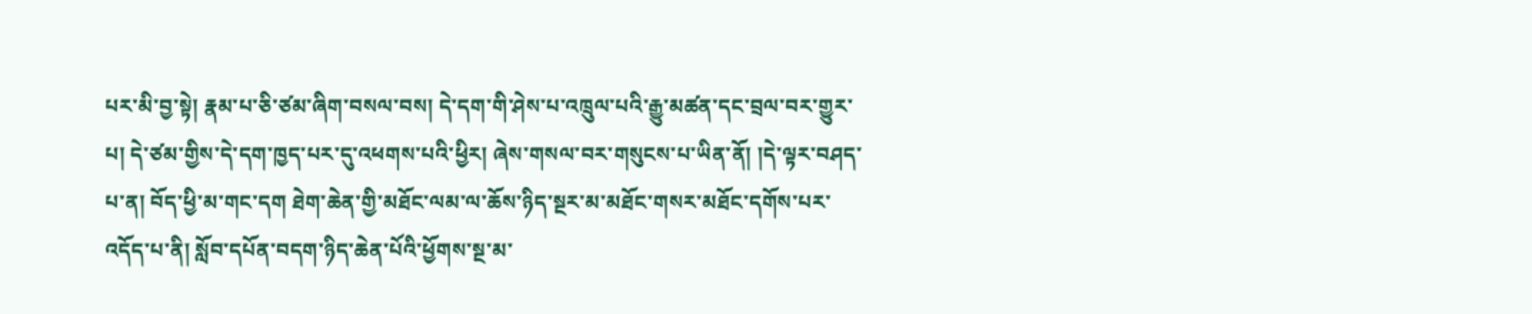པར་མི་བྱ་སྟེ། རྣམ་པ་ཅི་ཙམ་ཞིག་བསལ་བས། དེ་དག་གི་ཤེས་པ་འཁྲུལ་པའི་རྒྱུ་མཚན་དང་བྲལ་བར་གྱུར་པ། དེ་ཙམ་གྱིས་དེ་དག་ཁྱད་པར་དུ་འཕགས་པའི་ཕྱིར། ཞེས་གསལ་བར་གསུངས་པ་ཡིན་ནོ། །དེ་ལྟར་བཤད་པ་ན། བོད་ཕྱི་མ་གང་དག ཐེག་ཆེན་གྱི་མཐོང་ལམ་ལ་ཆོས་ཉིད་སྔར་མ་མཐོང་གསར་མཐོང་དགོས་པར་འདོད་པ་ནི། སློབ་དཔོན་བདག་ཉིད་ཆེན་པོའི་ཕྱོགས་སྔ་མ་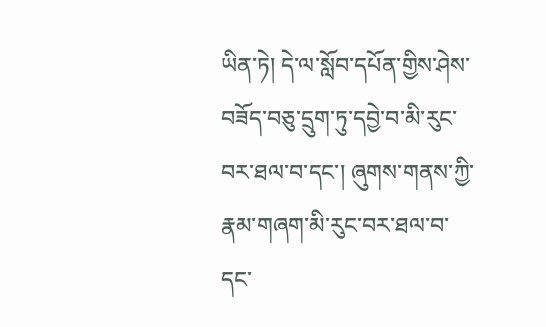ཡིན་ཏེ། དེ་ལ་སློབ་དཔོན་གྱིས་ཤེས་བཟོད་བཅུ་དྲུག་ཏུ་དབྱེ་བ་མི་རུང་བར་ཐལ་བ་དང་། ཞུགས་གནས་ཀྱི་རྣམ་གཞག་མི་རུང་བར་ཐལ་བ་དང་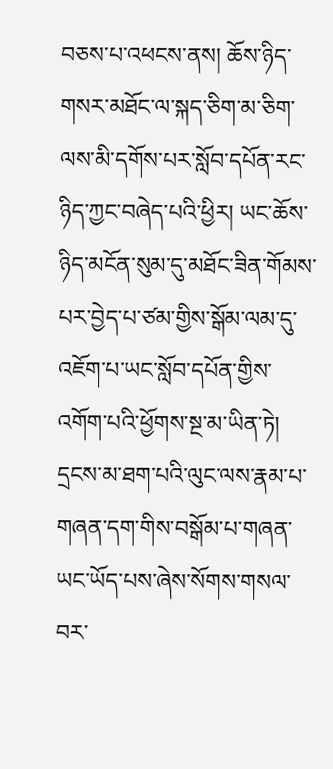བཅས་པ་འཕངས་ནས། ཆོས་ཉིད་གསར་མཐོང་ལ་སྐད་ཅིག་མ་ཅིག་ལས་མི་དགོས་པར་སློབ་དཔོན་རང་ཉིད་ཀྱང་བཞེད་པའི་ཕྱིར། ཡང་ཆོས་ཉིད་མངོན་སུམ་དུ་མཐོང་ཟིན་གོམས་པར་བྱེད་པ་ཙམ་གྱིས་སྒོམ་ལམ་དུ་འཇོག་པ་ཡང་སློབ་དཔོན་གྱིས་འགོག་པའི་ཕྱོགས་སྔ་མ་ཡིན་ཏེ། དྲངས་མ་ཐག་པའི་ལུང་ལས་རྣམ་པ་གཞན་དག་གིས་བསྒོམ་པ་གཞན་ཡང་ཡོད་པས་ཞེས་སོགས་གསལ་བར་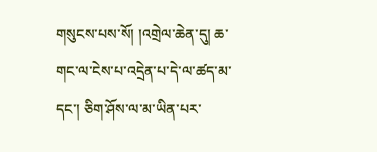གསུངས་པས་སོ། །འགྲེལ་ཆེན་དུ། ཆ་གང་ལ་ངེས་པ་འདྲེན་པ་དེ་ལ་ཚད་མ་དང་། ཅིག་ཤོས་ལ་མ་ཡིན་པར་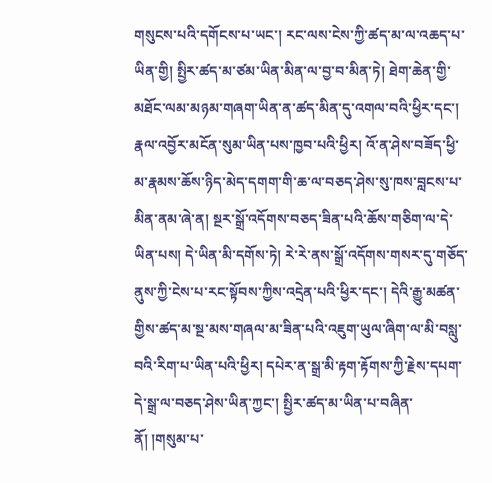གསུངས་པའི་དགོངས་པ་ཡང་། རང་ལས་ངེས་ཀྱི་ཚད་མ་ལ་འཆད་པ་ཡིན་གྱི། སྤྱིར་ཚད་མ་ཙམ་ཡིན་མིན་ལ་བྱ་བ་མིན་ཏེ། ཐེག་ཆེན་གྱི་མཐོང་ལམ་མཉམ་གཞག་ཡིན་ན་ཚད་མིན་དུ་འགལ་བའི་ཕྱིར་དང་། རྣལ་འབྱོར་མངོན་སུམ་ཡིན་པས་ཁྱབ་པའི་ཕྱིར། འོ་ན་ཤེས་བཟོད་ཕྱི་མ་རྣམས་ཆོས་ཉིད་མེད་དགག་གི་ཆ་ལ་བཅད་ཤེས་སུ་ཁས་བླངས་པ་མིན་ནམ་ཞེ་ན། སྔར་སྒྲོ་འདོགས་བཅད་ཟིན་པའི་ཆོས་གཅིག་ལ་དེ་ཡིན་པས། དེ་ཡིན་མི་དགོས་ཏེ། རེ་རེ་ནས་སྒྲོ་འདོགས་གསར་དུ་གཅོད་ནུས་ཀྱི་ངེས་པ་རང་སྟོབས་ཀྱིས་འདྲེན་པའི་ཕྱིར་དང་། དེའི་རྒྱུ་མཚན་གྱིས་ཚད་མ་སྔ་མས་གཞལ་མ་ཟིན་པའི་འཇུག་ཡུལ་ཞིག་ལ་མི་བསླུ་བའི་རིག་པ་ཡིན་པའི་ཕྱིར། དཔེར་ན་སྒྲ་མི་རྟག་རྟོགས་ཀྱི་རྗེས་དཔག་དེ་སྒྲ་ལ་བཅད་ཤེས་ཡིན་ཀྱང་། སྤྱིར་ཚད་མ་ཡིན་པ་བཞིན་ནོ། །གསུམ་པ་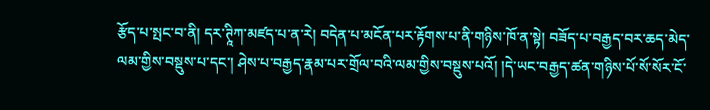རྩོད་པ་སྤང་བ་ནི། དར་ཊཱིཀ་མཛད་པ་ན་རེ། བདེན་པ་མངོན་པར་རྟོགས་པ་ནི་གཉིས་ཁོ་ན་སྟེ། བཟོད་པ་བརྒྱད་བར་ཆད་མེད་ལམ་གྱིས་བསྡུས་པ་དང་། ཤེས་པ་བརྒྱད་རྣམ་པར་གྲོལ་བའི་ལམ་གྱིས་བསྡུས་པའོ། །དེ་ཡང་བརྒྱད་ཚན་གཉིས་པོ་སོ་སོར་ངོ་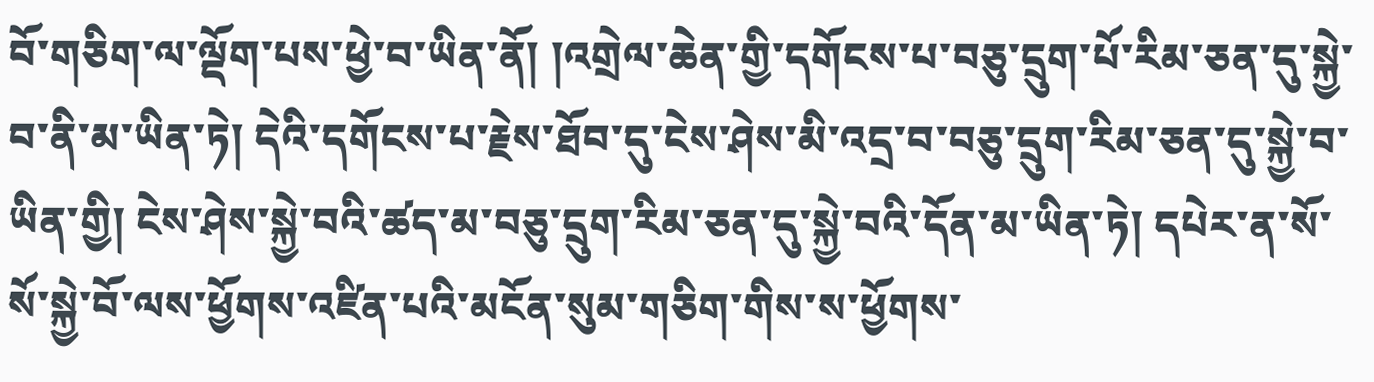བོ་གཅིག་ལ་ལྡོག་པས་ཕྱེ་བ་ཡིན་ནོ། །འགྲེལ་ཆེན་གྱི་དགོངས་པ་བཅུ་དྲུག་པོ་རིམ་ཅན་དུ་སྐྱེ་བ་ནི་མ་ཡིན་ཏེ། དེའི་དགོངས་པ་རྗེས་ཐོབ་དུ་ངེས་ཤེས་མི་འདྲ་བ་བཅུ་དྲུག་རིམ་ཅན་དུ་སྐྱེ་བ་ཡིན་གྱི། ངེས་ཤེས་སྐྱེ་བའི་ཚད་མ་བཅུ་དྲུག་རིམ་ཅན་དུ་སྐྱེ་བའི་དོན་མ་ཡིན་ཏེ། དཔེར་ན་སོ་སོ་སྐྱེ་བོ་ལས་ཕྱོགས་འཛིན་པའི་མངོན་སུམ་གཅིག་གིས་ས་ཕྱོགས་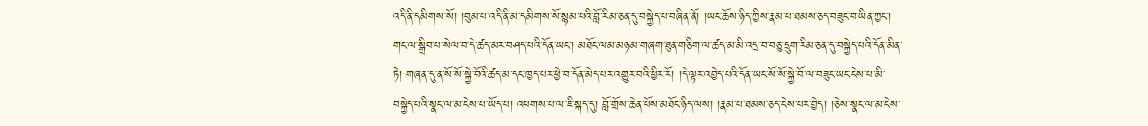འདི་ནི་དམིགས་སོ། །བུམ་པ་འདི་ནི་མ་དམིགས་སོ་སྙམ་པའི་བློ་རིམ་ཅན་དུ་བསྐྱེད་པ་བཞིན་ནོ། །ཡང་ཆོས་ཉིད་ཀྱིས་རྣམ་པ་ཐམས་ཅད་བཟུང་བ་ཡིན་ཀྱང་། གང་ལ་སྒྲིབ་པ་སེལ་བ་དེ་ཚད་མར་བཤད་པའི་དོན་ཡང་། མཐོང་ལམ་མཉམ་གཞག་ཐུན་གཅིག་ལ་ཚད་མ་མི་འདྲ་བ་བཅུ་དྲུག་རིམ་ཅན་དུ་བསྐྱེད་པའི་དོན་མིན་ཏེ། གཞན་དུ་ན་སོ་སོ་སྐྱེ་བོའི་ཚད་མ་དང་ཁྱད་པར་ཕྱེ་བ་དོན་མེད་པར་འགྱུར་བའི་ཕྱིར་རོ། །དེ་ལྟར་འབྱེད་པའི་དོན་ཡང་སོ་སོ་སྐྱེ་བོ་ལ་བཟུང་ཡང་ངེས་པ་མི་བསྐྱེད་པའི་སྣང་ལ་མ་ངེས་པ་ཡོད་པ། འཕགས་པ་ལ་ཇི་སྐད་དུ། བློ་གྲོས་ཆེན་པོས་མཐོང་ཉིད་ལས། །རྣམ་པ་ཐམས་ཅད་ངེས་པར་བྱེད། །ཅེས་སྣང་ལ་མ་ངེས་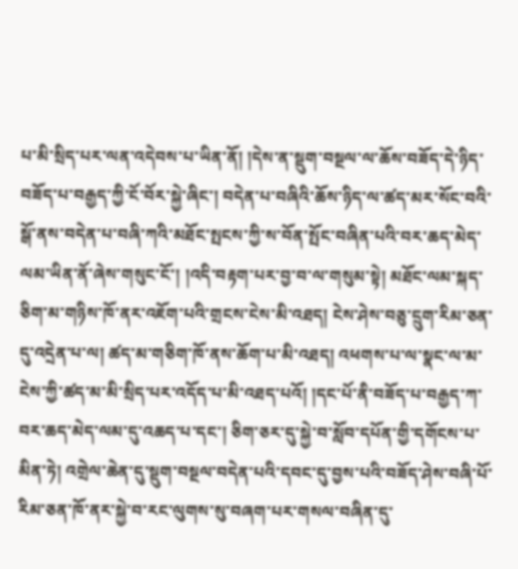པ་མི་སྲིད་པར་ལན་འདེབས་པ་ཡིན་ནོ། །དེས་ན་སྡུག་བསྔལ་ལ་ཆོས་བཟོད་དེ་ཉིད་བཟོད་པ་བརྒྱད་ཀྱི་ངོ་བོར་སྐྱེ་ཞིང་། བདེན་པ་བཞིའི་ཆོས་ཉིད་ལ་ཚད་མར་སོང་བའི་སྒོ་ནས་བདེན་པ་བཞི་ཀའི་མཐོང་སྤངས་ཀྱི་ས་བོན་སྤོང་བཞིན་པའི་བར་ཆད་མེད་ལམ་ཡིན་ནོ་ཞེས་གསུང་ངོ་། །འདི་བརྟག་པར་བྱ་བ་ལ་གསུམ་སྟེ། མཐོང་ལམ་སྐད་ཅིག་མ་གཉིས་ཁོ་ནར་འཇོག་པའི་གྲངས་ངེས་མི་འཐད། ངེས་ཤེས་བཅུ་དྲུག་རིམ་ཅན་དུ་འདྲེན་པ་ལ། ཚད་མ་གཅིག་ཁོ་ནས་ཆོག་པ་མི་འཐད། འཕགས་པ་ལ་སྣང་ལ་མ་ངེས་ཀྱི་ཚད་མ་མི་སྲིད་པར་འདོད་པ་མི་འཐད་པའོ། །དང་པོ་ནི་བཟོད་པ་བརྒྱད་ཀ་བར་ཆད་མེད་ལམ་དུ་འཆད་པ་དང་། ཅིག་ཅར་དུ་སྐྱེ་བ་སློབ་དཔོན་གྱི་དགོངས་པ་མིན་ཏེ། འགྲེལ་ཆེན་དུ་སྡུག་བསྔལ་བདེན་པའི་དབང་དུ་བྱས་པའི་བཟོད་ཤེས་བཞི་པོ་རིམ་ཅན་ཁོ་ནར་སྐྱེ་བ་རང་ལུགས་སུ་བཞག་པར་གསལ་བཞིན་དུ་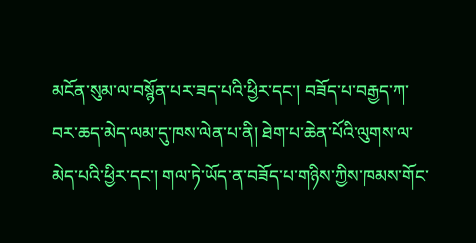མངོན་སུམ་ལ་བསྙོན་པར་ཟད་པའི་ཕྱིར་དང་། བཟོད་པ་བརྒྱད་ཀ་བར་ཆད་མེད་ལམ་དུ་ཁས་ལེན་པ་ནི། ཐེག་པ་ཆེན་པོའི་ལུགས་ལ་མེད་པའི་ཕྱིར་དང་། གལ་ཏེ་ཡོད་ན་བཟོད་པ་གཉིས་ཀྱིས་ཁམས་གོང་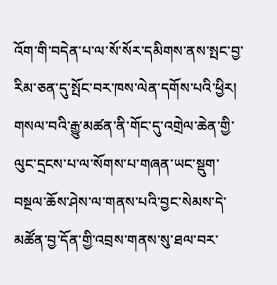འོག་གི་བདེན་པ་ལ་སོ་སོར་དམིགས་ནས་སྤང་བྱ་རིམ་ཅན་དུ་སྤོང་བར་ཁས་ལེན་དགོས་པའི་ཕྱིར། གསལ་བའི་རྒྱུ་མཚན་ནི་གོང་དུ་འགྲེལ་ཆེན་གྱི་ལུང་དྲངས་པ་ལ་སོགས་པ་གཞན་ཡང་སྡུག་བསྔལ་ཆོས་ཤེས་ལ་གནས་པའི་བྱང་སེམས་དེ་མཚོན་བྱ་དོན་གྱི་འབྲས་གནས་སུ་ཐལ་བར་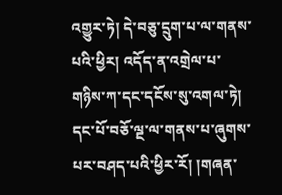འགྱུར་ཏེ། དེ་བཅུ་དྲུག་པ་ལ་གནས་པའི་ཕྱིར། འདོད་ན་འགྲེལ་པ་གཉིས་ཀ་དང་དངོས་སུ་འགལ་ཏེ། དང་པོ་བཅོ་ལྔ་ལ་གནས་པ་ཞུགས་པར་བཤད་པའི་ཕྱིར་རོ། །གཞན་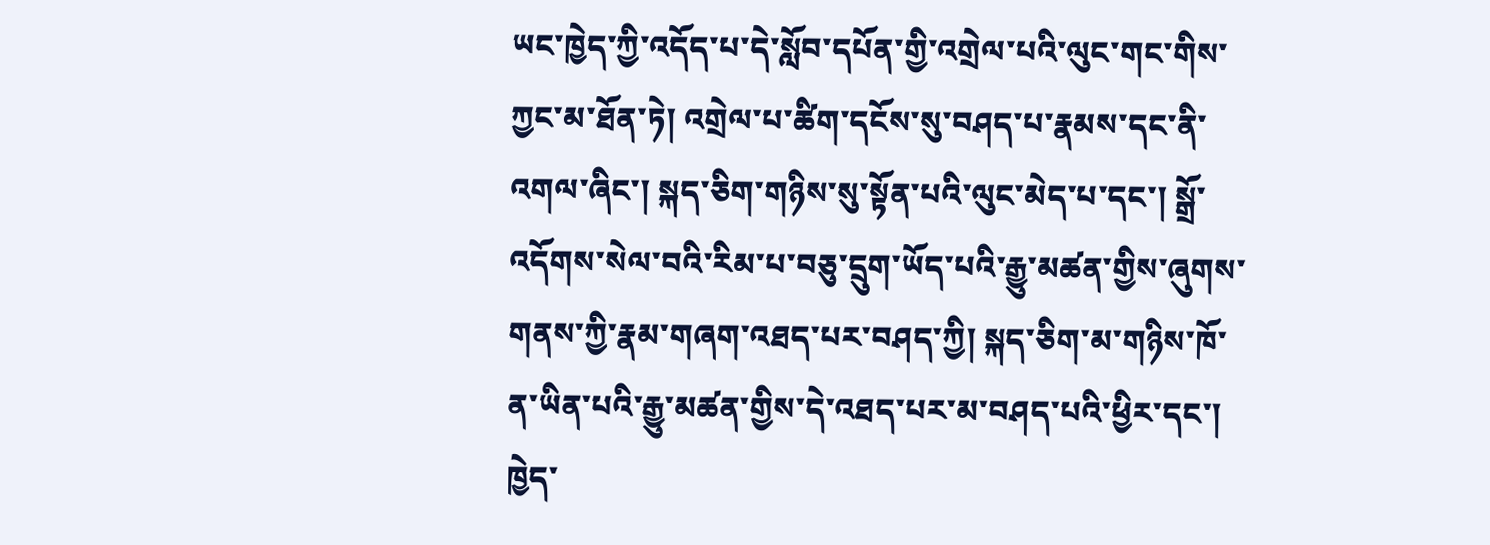ཡང་ཁྱེད་ཀྱི་འདོད་པ་དེ་སློབ་དཔོན་གྱི་འགྲེལ་པའི་ལུང་གང་གིས་ཀྱང་མ་ཐོན་ཏེ། འགྲེལ་པ་ཚིག་དངོས་སུ་བཤད་པ་རྣམས་དང་ནི་འགལ་ཞིང་། སྐད་ཅིག་གཉིས་སུ་སྟོན་པའི་ལུང་མེད་པ་དང་། སྒྲོ་འདོགས་སེལ་བའི་རིམ་པ་བཅུ་དྲུག་ཡོད་པའི་རྒྱུ་མཚན་གྱིས་ཞུགས་གནས་ཀྱི་རྣམ་གཞག་འཐད་པར་བཤད་ཀྱི། སྐད་ཅིག་མ་གཉིས་ཁོ་ན་ཡིན་པའི་རྒྱུ་མཚན་གྱིས་དེ་འཐད་པར་མ་བཤད་པའི་ཕྱིར་དང་། ཁྱེད་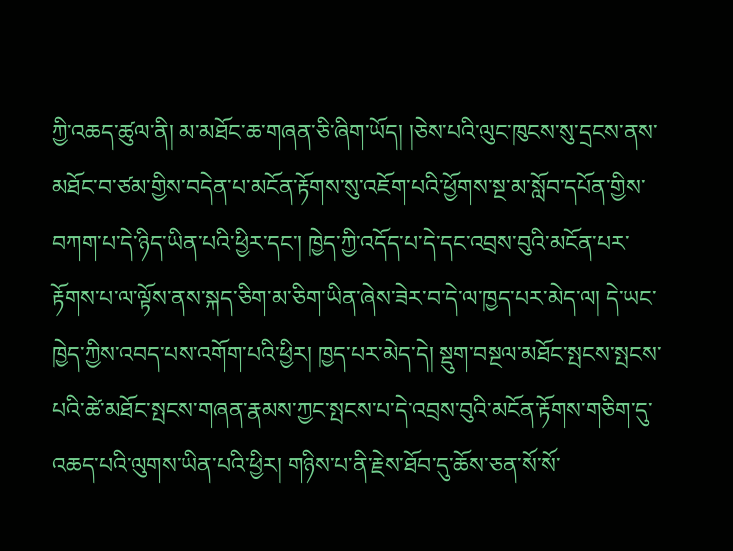ཀྱི་འཆད་ཚུལ་ནི། མ་མཐོང་ཆ་གཞན་ཅི་ཞིག་ཡོད། །ཅེས་པའི་ལུང་ཁུངས་སུ་དྲངས་ནས་མཐོང་བ་ཙམ་གྱིས་བདེན་པ་མངོན་རྟོགས་སུ་འཇོག་པའི་ཕྱོགས་སྔ་མ་སློབ་དཔོན་གྱིས་བཀག་པ་དེ་ཉིད་ཡིན་པའི་ཕྱིར་དང་། ཁྱེད་ཀྱི་འདོད་པ་དེ་དང་འབྲས་བུའི་མངོན་པར་རྟོགས་པ་ལ་ལྟོས་ནས་སྐད་ཅིག་མ་ཅིག་ཡིན་ཞེས་ཟེར་བ་དེ་ལ་ཁྱད་པར་མེད་ལ། དེ་ཡང་ཁྱེད་ཀྱིས་འབད་པས་འགོག་པའི་ཕྱིར། ཁྱད་པར་མེད་དེ། སྡུག་བསྔལ་མཐོང་སྤངས་སྤངས་པའི་ཚེ་མཐོང་སྤངས་གཞན་རྣམས་ཀྱང་སྤངས་པ་དེ་འབྲས་བུའི་མངོན་རྟོགས་གཅིག་དུ་འཆད་པའི་ལུགས་ཡིན་པའི་ཕྱིར། གཉིས་པ་ནི་རྗེས་ཐོབ་དུ་ཆོས་ཅན་སོ་སོ་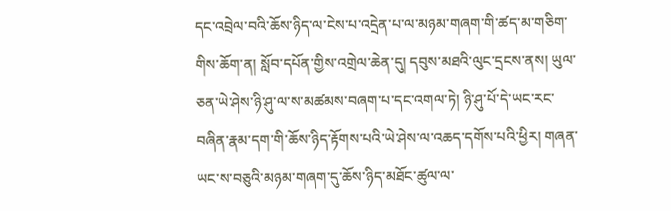དང་འབྲེལ་བའི་ཆོས་ཉིད་ལ་ངེས་པ་འདྲེན་པ་ལ་མཉམ་གཞག་གི་ཚད་མ་གཅིག་གིས་ཆོག་ན། སློབ་དཔོན་གྱིས་འགྲེལ་ཆེན་དུ། དབུས་མཐའི་ལུང་དྲངས་ནས། ཡུལ་ཅན་ཡེ་ཤེས་ཉི་ཤུ་ལ་ས་མཚམས་བཞག་པ་དང་འགལ་ཏེ། ཉི་ཤུ་པོ་དེ་ཡང་རང་བཞིན་རྣམ་དག་གི་ཆོས་ཉིད་རྟོགས་པའི་ཡེ་ཤེས་ལ་འཆད་དགོས་པའི་ཕྱིར། གཞན་ཡང་ས་བཅུའི་མཉམ་གཞག་དུ་ཆོས་ཉིད་མཐོང་ཚུལ་ལ་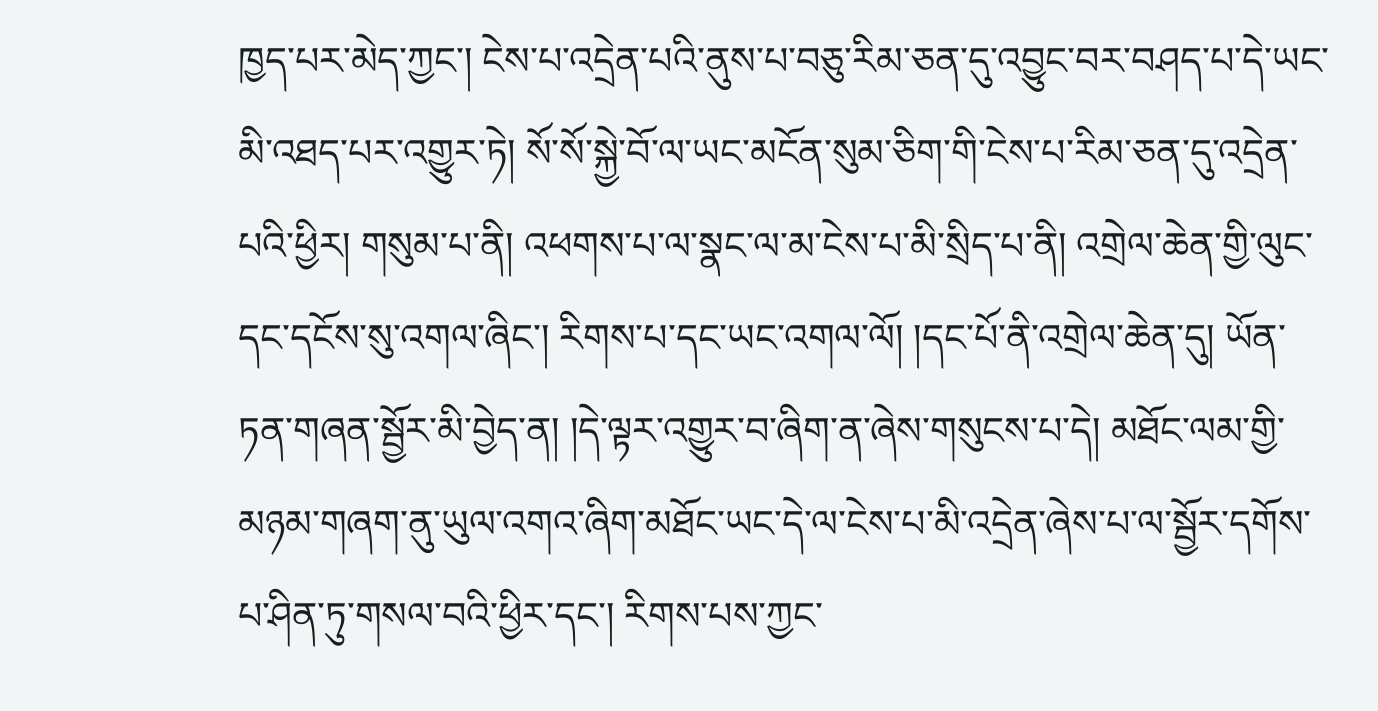ཁྱད་པར་མེད་ཀྱང་། ངེས་པ་འདྲེན་པའི་ནུས་པ་བཅུ་རིམ་ཅན་དུ་འབྱུང་བར་བཤད་པ་དེ་ཡང་མི་འཐད་པར་འགྱུར་ཏེ། སོ་སོ་སྐྱེ་བོ་ལ་ཡང་མངོན་སུམ་ཅིག་གི་ངེས་པ་རིམ་ཅན་དུ་འདྲེན་པའི་ཕྱིར། གསུམ་པ་ནི། འཕགས་པ་ལ་སྣང་ལ་མ་ངེས་པ་མི་སྲིད་པ་ནི། འགྲེལ་ཆེན་གྱི་ལུང་དང་དངོས་སུ་འགལ་ཞིང་། རིགས་པ་དང་ཡང་འགལ་ལོ། །དང་པོ་ནི་འགྲེལ་ཆེན་དུ། ཡོན་ཏན་གཞན་སྦྱོར་མི་བྱེད་ན། །དེ་ལྟར་འགྱུར་བ་ཞིག་ན་ཞེས་གསུངས་པ་དེ། མཐོང་ལམ་གྱི་མཉམ་གཞག་ནུ་ཡུལ་འགའ་ཞིག་མཐོང་ཡང་དེ་ལ་ངེས་པ་མི་འདྲེན་ཞེས་པ་ལ་སྦྱོར་དགོས་པ་ཤིན་ཏུ་གསལ་བའི་ཕྱིར་དང་། རིགས་པས་ཀྱང་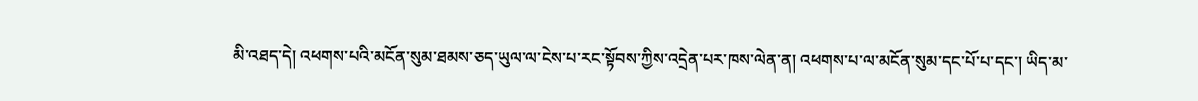མི་འཐད་དེ། འཕགས་པའི་མངོན་སུམ་ཐམས་ཅད་ཡུལ་ལ་ངེས་པ་རང་སྟོབས་ཀྱིས་འདྲེན་པར་ཁས་ལེན་ན། འཕགས་པ་ལ་མངོན་སུམ་དང་པོ་པ་དང་། ཡིད་མ་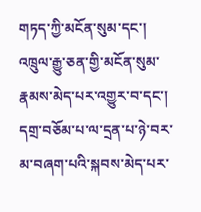གཏད་ཀྱི་མངོན་སུམ་དང་། འཁྲུལ་རྒྱུ་ཅན་གྱི་མངོན་སུམ་རྣམས་མེད་པར་འགྱུར་བ་དང་། དགྲ་བཅོམ་པ་ལ་དྲན་པ་ཉེ་བར་མ་བཞག་པའི་སྐབས་མེད་པར་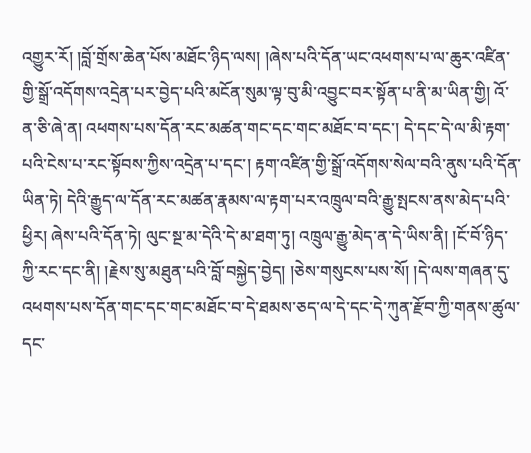འགྱུར་རོ། །བློ་གྲོས་ཆེན་པོས་མཐོང་ཉིད་ལས། །ཞེས་པའི་དོན་ཡང་འཕགས་པ་ལ་ཆུར་འཛིན་གྱི་སྒྲོ་འདོགས་འདྲེན་པར་བྱེད་པའི་མངོན་སུམ་ལྟ་བུ་མི་འབྱུང་བར་སྟོན་པ་ནི་མ་ཡིན་གྱི། འོ་ན་ཅི་ཞེ་ན། འཕགས་པས་དོན་རང་མཚན་གང་དང་གང་མཐོང་བ་དང་། དེ་དང་དེ་ལ་མི་རྟག་པའི་ངེས་པ་རང་སྟོབས་ཀྱིས་འདྲེན་པ་དང་། རྟག་འཛིན་གྱི་སྒྲོ་འདོགས་སེལ་བའི་ནུས་པའི་དོན་ཡིན་ཏེ། དེའི་རྒྱུད་ལ་དོན་རང་མཚན་རྣམས་ལ་རྟག་པར་འཁྲུལ་བའི་རྒྱུ་སྤངས་ནས་མེད་པའི་ཕྱིར། ཞེས་པའི་དོན་ཏེ། ལུང་སྔ་མ་དེའི་དེ་མ་ཐག་ཏུ། འཁྲུལ་རྒྱུ་མེད་ན་དེ་ཡིས་ནི། །ངོ་བོ་ཉིད་ཀྱི་རང་དང་ནི། །རྗེས་སུ་མཐུན་པའི་བློ་བསྐྱེད་བྱེད། །ཅེས་གསུངས་པས་སོ། །དེ་ལས་གཞན་དུ་འཕགས་པས་དོན་གང་དང་གང་མཐོང་བ་དེ་ཐམས་ཅད་ལ་དེ་དང་དེ་ཀུན་རྫོབ་ཀྱི་གནས་ཚུལ་དང་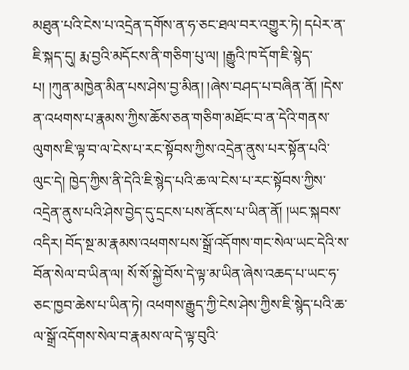མཐུན་པའི་ངེས་པ་འདྲེན་དགོས་ན་ཧ་ཅང་ཐལ་བར་འགྱུར་ཏེ། དཔེར་ན་ཇི་སྐད་དུ། རྨ་བྱའི་མདོངས་ནི་གཅིག་པུ་ལ། །རྒྱུའི་ཁ་དོག་ཇི་སྙེད་པ། །ཀུན་མཁྱེན་མིན་པས་ཤེས་བྱ་མིན། །ཞེས་བཤད་པ་བཞིན་ནོ། །དེས་ན་འཕགས་པ་རྣམས་ཀྱིས་ཆོས་ཅན་གཅིག་མཐོང་བ་ན་དེའི་གནས་ལུགས་ཇི་ལྟ་བ་ལ་ངེས་པ་རང་སྟོབས་ཀྱིས་འདྲེན་ནུས་པར་སྟོན་པའི་ལུང་དེ། ཁྱེད་ཀྱིས་ནི་དེའི་ཇི་སྙེད་པའི་ཆ་ལ་ངེས་པ་རང་སྟོབས་ཀྱིས་འདྲེན་ནུས་པའི་ཤེས་བྱེད་དུ་དྲངས་པས་ནོངས་པ་ཡིན་ནོ། །ཡང་སྐབས་འདིར། བོད་སྔ་མ་རྣམས་འཕགས་པས་སྒྲོ་འདོགས་གང་སེལ་ཡང་དེའི་ས་བོན་སེལ་བ་ཡིན་ལ། སོ་སོ་སྐྱེ་བོས་དེ་ལྟ་མ་ཡིན་ཞེས་འཆད་པ་ཡང་ཧ་ཅང་ཁྱབ་ཆེས་པ་ཡིན་ཏེ། འཕགས་རྒྱུད་ཀྱི་ངེས་ཤེས་ཀྱིས་ཇི་སྙེད་པའི་ཆ་ལ་སྒྲོ་འདོགས་སེལ་བ་རྣམས་ལ་དེ་ལྟ་བུའི་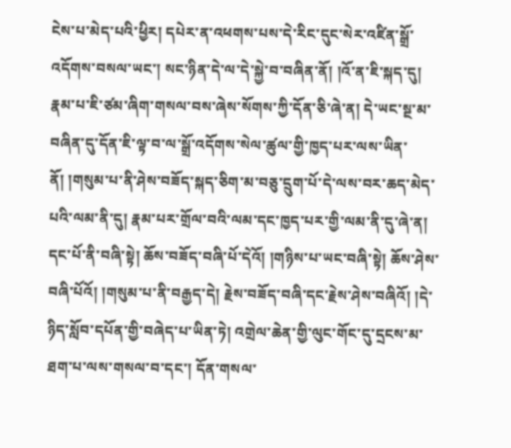ངེས་པ་མེད་པའི་ཕྱིར། དཔེར་ན་འཕགས་པས་དེ་རིང་དུང་སེར་འཛིན་སྒྲོ་འདོགས་བསལ་ཡང་། སང་ཉིན་དེ་ལ་དེ་སྐྱེ་བ་བཞིན་ནོ། །འོ་ན་ཇི་སྐད་དུ། རྣམ་པ་ཇི་ཙམ་ཞིག་གསལ་བས་ཞེས་སོགས་ཀྱི་དོན་ཅི་ཞེ་ན། དེ་ཡང་སྔ་མ་བཞིན་དུ་དོན་ཇི་ལྟ་བ་ལ་སྒྲོ་འདོགས་སེལ་ཚུལ་གྱི་ཁྱད་པར་ལས་ཡིན་ནོ། །གསུམ་པ་ནི་ཤེས་བཟོད་སྐད་ཅིག་མ་བཅུ་དྲུག་པོ་དེ་ལས་བར་ཆད་མེད་པའི་ལམ་ནི་དུ། རྣམ་པར་གྲོལ་བའི་ལམ་དང་ཁྱད་པར་གྱི་ལམ་ནི་དུ་ཞེ་ན། དང་པོ་ནི་བཞི་སྟེ། ཆོས་བཟོད་བཞི་པོ་དེའོ། །གཉིས་པ་ཡང་བཞི་སྟེ། ཆོས་ཤེས་བཞི་པོའོ། །གསུམ་པ་ནི་བརྒྱད་དེ། རྗེས་བཟོད་བཞི་དང་རྗེས་ཤེས་བཞིའོ། །དེ་ཉིད་སློབ་དཔོན་གྱི་བཞེད་པ་ཡིན་ཏེ། འགྲེལ་ཆེན་གྱི་ལུང་གོང་དུ་དྲངས་མ་ཐག་པ་ལས་གསལ་བ་དང་། དོན་གསལ་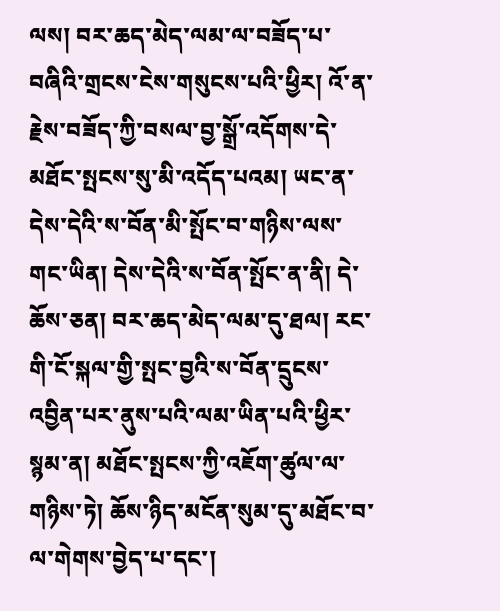ལས། བར་ཆད་མེད་ལམ་ལ་བཟོད་པ་བཞིའི་གྲངས་ངེས་གསུངས་པའི་ཕྱིར། འོ་ན་རྗེས་བཟོད་ཀྱི་བསལ་བྱ་སྒྲོ་འདོགས་དེ་མཐོང་སྤངས་སུ་མི་འདོད་པའམ། ཡང་ན་དེས་དེའི་ས་བོན་མི་སྤོང་བ་གཉིས་ལས་གང་ཡིན། དེས་དེའི་ས་བོན་སྤོང་ན་ནི། དེ་ཆོས་ཅན། བར་ཆད་མེད་ལམ་དུ་ཐལ། རང་གི་ངོ་སྐལ་གྱི་སྤང་བྱའི་ས་བོན་དྲུངས་འབྱིན་པར་ནུས་པའི་ལམ་ཡིན་པའི་ཕྱིར་སྙམ་ན། མཐོང་སྤངས་ཀྱི་འཇོག་ཚུལ་ལ་གཉིས་ཏེ། ཆོས་ཉིད་མངོན་སུམ་དུ་མཐོང་བ་ལ་གེགས་བྱེད་པ་དང་།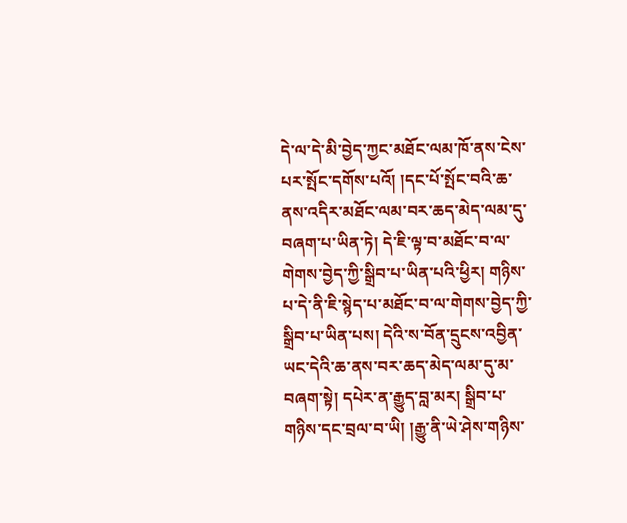དེ་ལ་དེ་མི་བྱེད་ཀྱང་མཐོང་ལམ་ཁོ་ནས་ངེས་པར་སྤོང་དགོས་པའོ། །དང་པོ་སྤོང་བའི་ཆ་ནས་འདིར་མཐོང་ལམ་བར་ཆད་མེད་ལམ་དུ་བཞག་པ་ཡིན་ཏེ། དེ་ཇི་ལྟ་བ་མཐོང་བ་ལ་གེགས་བྱེད་ཀྱི་སྒྲིབ་པ་ཡིན་པའི་ཕྱིར། གཉིས་པ་དེ་ནི་ཇི་སྙེད་པ་མཐོང་བ་ལ་གེགས་བྱེད་ཀྱི་སྒྲིབ་པ་ཡིན་པས། དེའི་ས་བོན་དྲུངས་འབྱིན་ཡང་དེའི་ཆ་ནས་བར་ཆད་མེད་ལམ་དུ་མ་བཞག་སྟེ། དཔེར་ན་རྒྱུད་བླ་མར། སྒྲིབ་པ་གཉིས་དང་བྲལ་བ་ཡི། །རྒྱུ་ནི་ཡེ་ཤེས་གཉིས་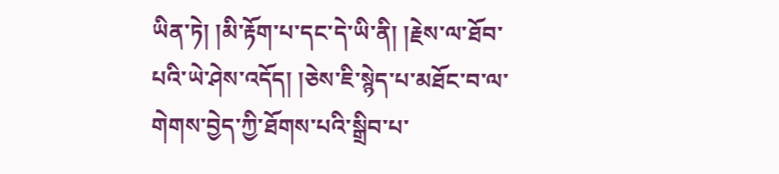ཡིན་ཏེ། །མི་རྟོག་པ་དང་དེ་ཡི་ནི། །རྗེས་ལ་ཐོབ་པའི་ཡེ་ཤེས་འདོད། །ཅེས་ཇི་སྙེད་པ་མཐོང་བ་ལ་གེགས་བྱེད་ཀྱི་ཐོགས་པའི་སྒྲིབ་པ་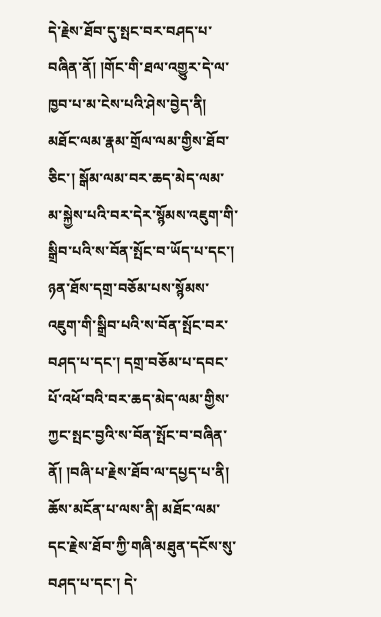དེ་རྗེས་ཐོབ་དུ་སྤང་བར་བཤད་པ་བཞིན་ནོ། །གོང་གི་ཐལ་འགྱུར་དེ་ལ་ཁྱབ་པ་མ་ངེས་པའི་ཤེས་བྱེད་ནི། མཐོང་ལམ་རྣམ་གྲོལ་ལམ་གྱིས་ཐོབ་ཅིང་། སྒོམ་ལམ་བར་ཆད་མེད་ལམ་མ་སྐྱེས་པའི་བར་དེར་སྙོམས་འཇུག་གི་སྒྲིབ་པའི་ས་བོན་སྤོང་བ་ཡོད་པ་དང་། ཉན་ཐོས་དགྲ་བཅོམ་པས་སྙོམས་འཇུག་གི་སྒྲིབ་པའི་ས་བོན་སྤོང་བར་བཤད་པ་དང་། དགྲ་བཅོམ་པ་དབང་པོ་འཕོ་བའི་བར་ཆད་མེད་ལམ་གྱིས་ཀྱང་སྤང་བྱའི་ས་བོན་སྤོང་བ་བཞིན་ནོ། །བཞི་པ་རྗེས་ཐོབ་ལ་དཔྱད་པ་ནི། ཆོས་མངོན་པ་ལས་ནི། མཐོང་ལམ་དང་རྗེས་ཐོབ་ཀྱི་གཞི་མཐུན་དངོས་སུ་བཤད་པ་དང་། དེ་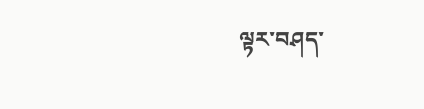ལྟར་བཤད་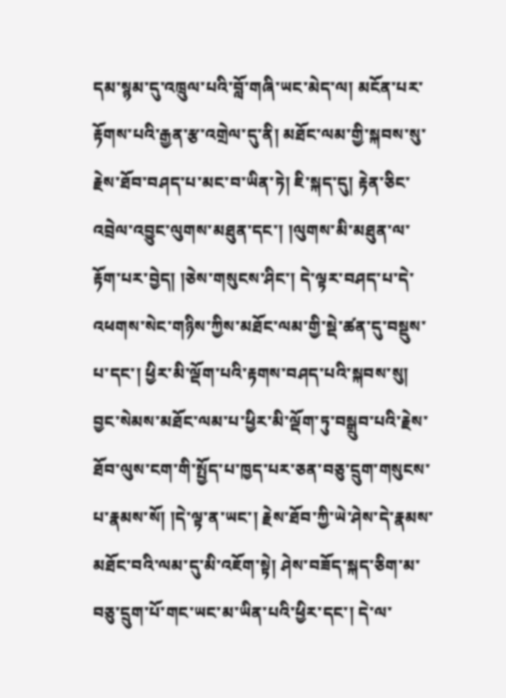དམ་སྙམ་དུ་འཁྲུལ་པའི་བློ་གཞི་ཡང་མེད་ལ། མངོན་པར་རྟོགས་པའི་རྒྱན་རྩ་འགྲེལ་དུ་ནི། མཐོང་ལམ་གྱི་སྐབས་སུ་རྗེས་ཐོབ་བཤད་པ་མང་བ་ཡིན་ཏེ། ཇི་སྐད་དུ། རྟེན་ཅིང་འབྲེལ་འབྱུང་ལུགས་མཐུན་དང་། །ལུགས་མི་མཐུན་ལ་རྟོག་པར་བྱེད། །ཅེས་གསུངས་ཤིང་། དེ་ལྟར་བཤད་པ་དེ་འཕགས་སེང་གཉིས་ཀྱིས་མཐོང་ལམ་གྱི་སྡེ་ཚན་དུ་བསྡུས་པ་དང་། ཕྱིར་མི་ལྡོག་པའི་རྟགས་བཤད་པའི་སྐབས་སུ། བྱང་སེམས་མཐོང་ལམ་པ་ཕྱིར་མི་ལྡོག་ཏུ་བསྒྲུབ་པའི་རྗེས་ཐོབ་ལུས་ངག་གི་སྤྱོད་པ་ཁྱད་པར་ཅན་བཅུ་དྲུག་གསུངས་པ་རྣམས་སོ། །དེ་ལྟ་ན་ཡང་། རྗེས་ཐོབ་ཀྱི་ཡེ་ཤེས་དེ་རྣམས་མཐོང་བའི་ལམ་དུ་མི་འཇོག་སྟེ། ཤེས་བཟོད་སྐད་ཅིག་མ་བཅུ་དྲུག་པོ་གང་ཡང་མ་ཡིན་པའི་ཕྱིར་དང་། དེ་ལ་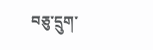བཅུ་དྲུག་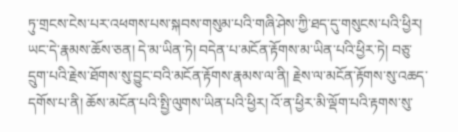ཏུ་གྲངས་ངེས་པར་འཕགས་པས་སྐབས་གསུམ་པའི་གཞི་ཤེས་ཀྱི་ཐད་དུ་གསུངས་པའི་ཕྱིར། ཡང་དེ་རྣམས་ཆོས་ཅན། དེ་མ་ཡིན་ཏེ། བདེན་པ་མངོན་རྟོགས་མ་ཡིན་པའི་ཕྱིར་ཏེ། བཅུ་དྲུག་པའི་རྗེས་ཐོགས་སུ་བྱུང་བའི་མངོན་རྟོགས་རྣམས་ལ་ནི། རྗེས་ལ་མངོན་རྟོགས་སུ་འཆད་དགོས་པ་ནི། ཆོས་མངོན་པའི་སྤྱི་ལུགས་ཡིན་པའི་ཕྱིར། འོ་ན་ཕྱིར་མི་ལྡོག་པའི་རྟགས་སུ་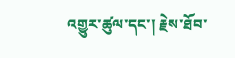འགྱུར་ཚུལ་དང་། རྗེས་ཐོབ་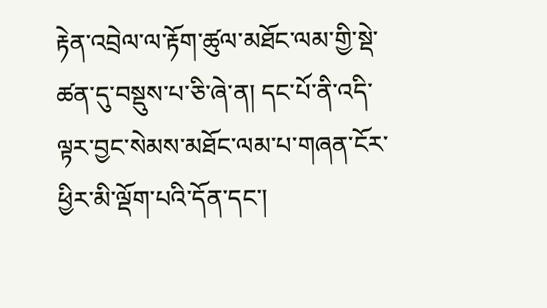རྟེན་འབྲེལ་ལ་རྟོག་ཚུལ་མཐོང་ལམ་གྱི་སྡེ་ཚན་དུ་བསྡུས་པ་ཅི་ཞེ་ན། དང་པོ་ནི་འདི་ལྟར་བྱང་སེམས་མཐོང་ལམ་པ་གཞན་ངོར་ཕྱིར་མི་ལྡོག་པའི་དོན་དང་།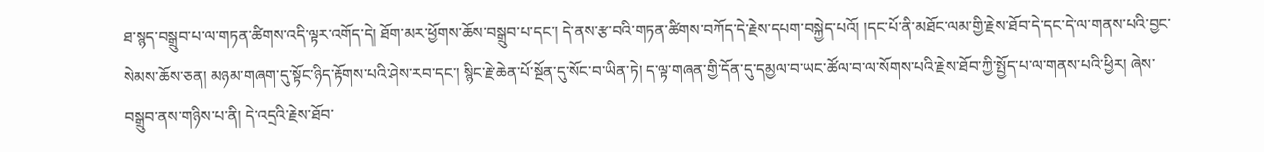ཐ་སྙད་བསྒྲུབ་པ་ལ་གཏན་ཚིགས་འདི་ལྟར་འགོད་དེ། ཐོག་མར་ཕྱོགས་ཆོས་བསྒྲུབ་པ་དང་། དེ་ནས་རྩ་བའི་གཏན་ཚིགས་བཀོད་དེ་རྗེས་དཔག་བསྐྱེད་པའོ། །དང་པོ་ནི་མཐོང་ལམ་གྱི་རྗེས་ཐོབ་དེ་དང་དེ་ལ་གནས་པའི་བྱང་སེམས་ཆོས་ཅན། མཉམ་གཞག་དུ་སྟོང་ཉིད་རྟོགས་པའི་ཤེས་རབ་དང་། སྙིང་རྗེ་ཆེན་པོ་སྔོན་དུ་སོང་བ་ཡིན་ཏེ། ད་ལྟ་གཞན་གྱི་དོན་དུ་དམྱལ་བ་ཡང་ཚོལ་བ་ལ་སོགས་པའི་རྗེས་ཐོབ་ཀྱི་སྤྱོད་པ་ལ་གནས་པའི་ཕྱིར། ཞེས་བསྒྲུབ་ནས་གཉིས་པ་ནི། དེ་འདྲའི་རྗེས་ཐོབ་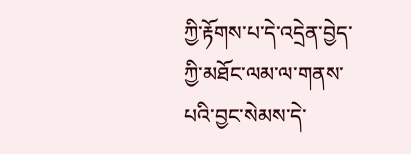ཀྱི་རྟོགས་པ་དེ་འདྲེན་བྱེད་ཀྱི་མཐོང་ལམ་ལ་གནས་པའི་བྱང་སེམས་དེ་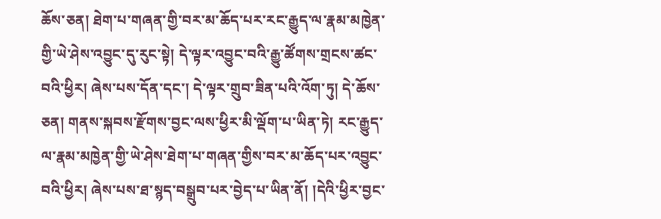ཆོས་ཅན། ཐེག་པ་གཞན་གྱི་བར་མ་ཆོད་པར་རང་རྒྱུད་ལ་རྣམ་མཁྱེན་གྱི་ཡེ་ཤེས་འབྱུང་དུ་རུང་སྟེ། དེ་ལྟར་འབྱུང་བའི་རྒྱུ་ཚོགས་གྲངས་ཚང་བའི་ཕྱིར། ཞེས་པས་དོན་དང་། དེ་ལྟར་གྲུབ་ཟིན་པའི་འོག་ཏུ། དེ་ཆོས་ཅན། གནས་སྐབས་རྫོགས་བྱང་ལས་ཕྱིར་མི་ལྡོག་པ་ཡིན་ཏེ། རང་རྒྱུད་ལ་རྣམ་མཁྱེན་གྱི་ཡེ་ཤེས་ཐེག་པ་གཞན་གྱིས་བར་མ་ཆོད་པར་འབྱུང་བའི་ཕྱིར། ཞེས་པས་ཐ་སྙད་བསྒྲུབ་པར་བྱེད་པ་ཡིན་ནོ། །དེའི་ཕྱིར་བྱང་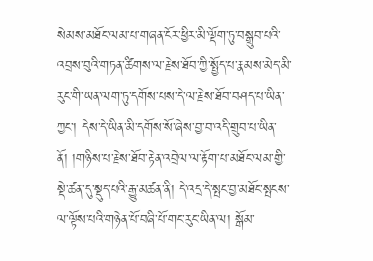སེམས་མཐོང་ལམ་པ་གཞན་ངོར་ཕྱིར་མི་ལྡོག་ཏུ་བསྒྲུབ་པའི་འབྲས་བུའི་གཏན་ཚིགས་ལ་རྗེས་ཐོབ་ཀྱི་སྤྱོད་པ་རྣམས་མེད་མི་རུང་གི་ཡན་ལག་ཏུ་དགོས་པས་དེ་ལ་རྗེས་ཐོབ་བཤད་པ་ཡིན་ཀྱང་། དེས་དེ་ཡིན་མི་དགོས་སོ་ཞེས་བྱ་བ་འདི་གྲུབ་པ་ཡིན་ནོ། །གཉིས་པ་རྗེས་ཐོབ་རྟེན་འབྲེལ་ལ་རྟོག་པ་མཐོང་ལམ་གྱི་སྡེ་ཚན་དུ་སྡུད་པའི་རྒྱུ་མཚན་ནི། དེ་འདྲ་དེ་སྤང་བྱ་མཐོང་སྤངས་ལ་ལྟོས་པའི་གཉེན་པོ་བཞི་པོ་གང་རུང་ཡིན་ལ། སྒོམ་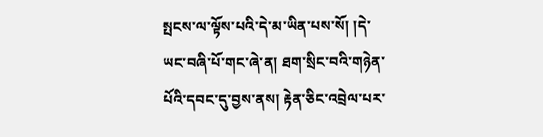སྤངས་ལ་ལྟོས་པའི་དེ་མ་ཡིན་པས་སོ། །དེ་ཡང་བཞི་པོ་གང་ཞེ་ན། ཐག་སྲིང་བའི་གཉེན་པོའི་དབང་དུ་བྱས་ནས། རྟེན་ཅིང་འབྲེལ་པར་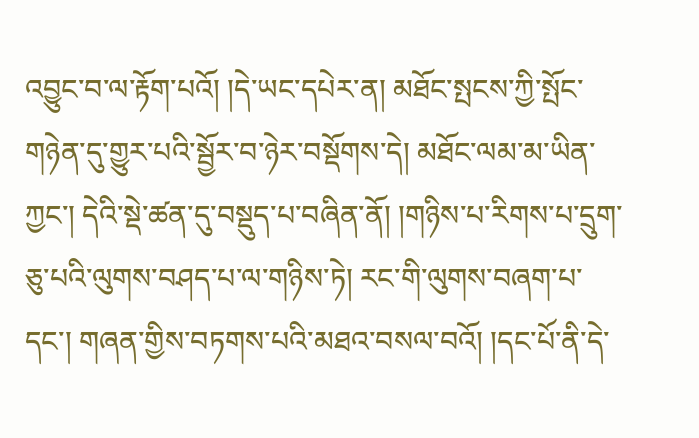འབྱུང་བ་ལ་རྟོག་པའོ། །དེ་ཡང་དཔེར་ན། མཐོང་སྤངས་ཀྱི་སྤོང་གཉེན་དུ་གྱུར་པའི་སྦྱོར་བ་ཉེར་བསྡོགས་དེ། མཐོང་ལམ་མ་ཡིན་ཀྱང་། དེའི་སྡེ་ཚན་དུ་བསྡུད་པ་བཞིན་ནོ། །གཉིས་པ་རིགས་པ་དྲུག་ཅུ་པའི་ལུགས་བཤད་པ་ལ་གཉིས་ཏེ། རང་གི་ལུགས་བཞག་པ་དང་། གཞན་གྱིས་བཏགས་པའི་མཐའ་བསལ་བའོ། །དང་པོ་ནི་དེ་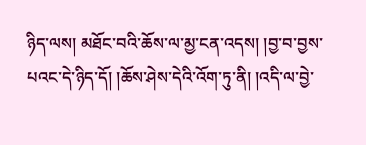ཉིད་ལས། མཐོང་བའི་ཆོས་ལ་མྱ་ངན་འདས། །བྱ་བ་བྱས་པའང་དེ་ཉིད་དོ། །ཆོས་ཤེས་དེའི་འོག་ཏུ་ནི། །འདི་ལ་བྱེ་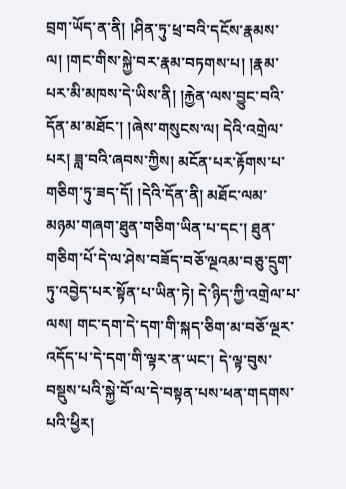བྲག་ཡོད་ན་ནི། །ཤིན་ཏུ་ཕྲ་བའི་དངོས་རྣམས་ལ། །གང་གིས་སྐྱེ་བར་རྣམ་བཏགས་པ། །རྣམ་པར་མི་མཁས་དེ་ཡིས་ནི། །རྐྱེན་ལས་བྱུང་བའི་དོན་མ་མཐོང་། །ཞེས་གསུངས་ལ། དེའི་འགྲེལ་པར། ཟླ་བའི་ཞབས་ཀྱིས། མངོན་པར་རྟོགས་པ་གཅིག་ཏུ་ཟད་དོ། །དེའི་དོན་ནི། མཐོང་ལམ་མཉམ་གཞག་ཐུན་གཅིག་ཡིན་པ་དང་། ཐུན་གཅིག་པོ་དེ་ལ་ཤེས་བཟོད་བཅོ་ལྔའམ་བཅུ་དྲུག་ཏུ་འབྱེད་པར་སྟོན་པ་ཡིན་ཏེ། དེ་ཉིད་ཀྱི་འགྲེལ་པ་ལས། གང་དག་དེ་དག་གི་སྐད་ཅིག་མ་བཅོ་ལྔར་འདོད་པ་དེ་དག་གི་ལྟར་ན་ཡང་། དེ་ལྟ་བུས་བསྡུས་པའི་སྐྱེ་བོ་ལ་དེ་བསྟན་པས་ཕན་གདགས་པའི་ཕྱིར།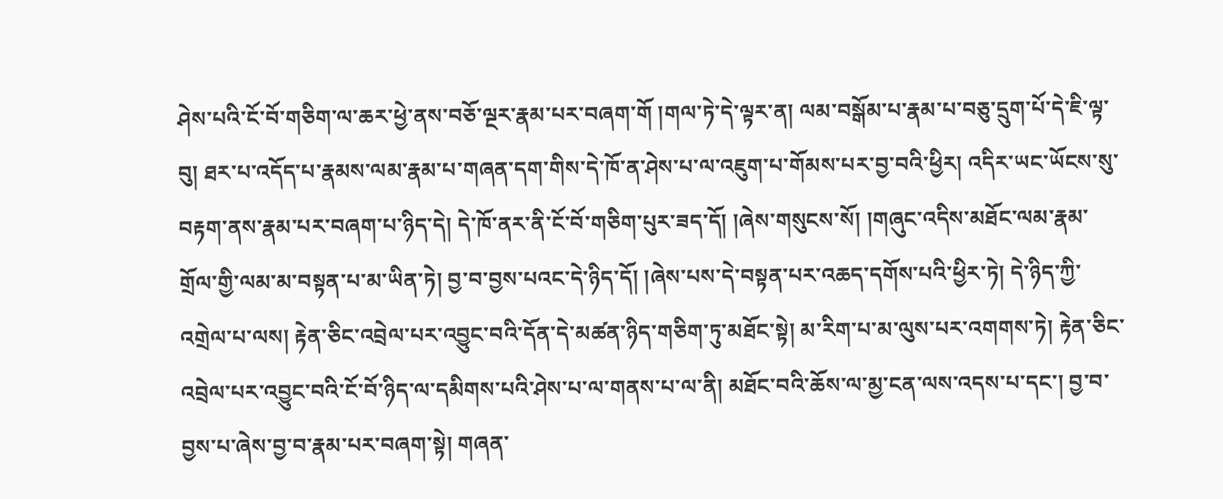ཤེས་པའི་ངོ་བོ་གཅིག་ལ་ཆར་ཕྱེ་ནས་བཅོ་ལྔར་རྣམ་པར་བཞག་གོ །གལ་ཏེ་དེ་ལྟར་ན། ལམ་བསྒོམ་པ་རྣམ་པ་བཅུ་དྲུག་པོ་དེ་ཇི་ལྟ་བུ། ཐར་པ་འདོད་པ་རྣམས་ལམ་རྣམ་པ་གཞན་དག་གིས་དེ་ཁོ་ན་ཤེས་པ་ལ་འཇུག་པ་གོམས་པར་བྱ་བའི་ཕྱིར། འདིར་ཡང་ཡོངས་སུ་བརྟག་ནས་རྣམ་པར་བཞག་པ་ཉིད་དེ། དེ་ཁོ་ནར་ནི་ངོ་བོ་གཅིག་པུར་ཟད་དོ། །ཞེས་གསུངས་སོ། །གཞུང་འདིས་མཐོང་ལམ་རྣམ་གྲོལ་གྱི་ལམ་མ་བསྟན་པ་མ་ཡིན་ཏེ། བྱ་བ་བྱས་པའང་དེ་ཉིད་དོ། །ཞེས་པས་དེ་བསྟན་པར་འཆད་དགོས་པའི་ཕྱིར་ཏེ། དེ་ཉིད་ཀྱི་འགྲེལ་པ་ལས། རྟེན་ཅིང་འབྲེལ་པར་འབྱུང་བའི་དོན་དེ་མཚན་ཉིད་གཅིག་ཏུ་མཐོང་སྟེ། མ་རིག་པ་མ་ལུས་པར་འགགས་ཏེ། རྟེན་ཅིང་འབྲེལ་པར་འབྱུང་བའི་ངོ་བོ་ཉིད་ལ་དམིགས་པའི་ཤེས་པ་ལ་གནས་པ་ལ་ནི། མཐོང་བའི་ཆོས་ལ་མྱ་ངན་ལས་འདས་པ་དང་། བྱ་བ་བྱས་པ་ཞེས་བྱ་བ་རྣམ་པར་བཞག་སྟེ། གཞན་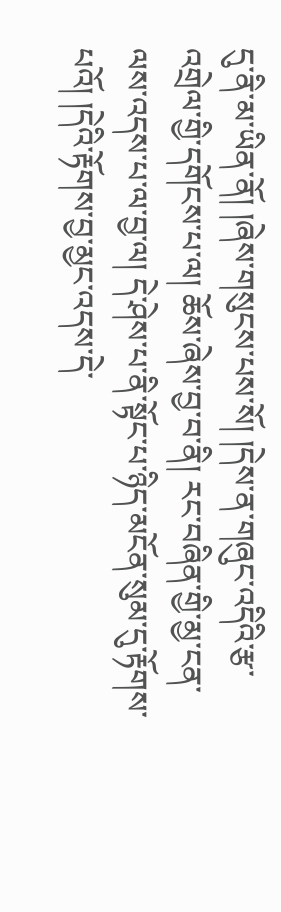དུ་ནི་མ་ཡིན་ནོ། །ཞེས་གསུངས་པས་སོ། །དེས་ན་གཞུང་འདིའི་རྩ་འགྲེལ་གྱི་དགོངས་པ་ལ། ཆོས་ཞེས་བྱ་བ་ནི། རང་བཞིན་གྱི་མྱ་ངན་ལས་འདས་པ་ལ་བྱ་ལ། དེ་ཤེས་པ་ནི་སྟོང་པ་ཉིད་མངོན་སུམ་དུ་རྟོགས་པའོ། །དེའི་རྟོགས་བྱ་མྱང་འདས་དེ་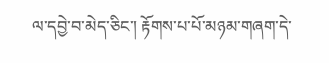ལ་དབྱེ་བ་མེད་ཅིང་། རྟོགས་པ་པོ་མཉམ་གཞག་དེ་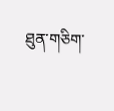ཐུན་གཅིག་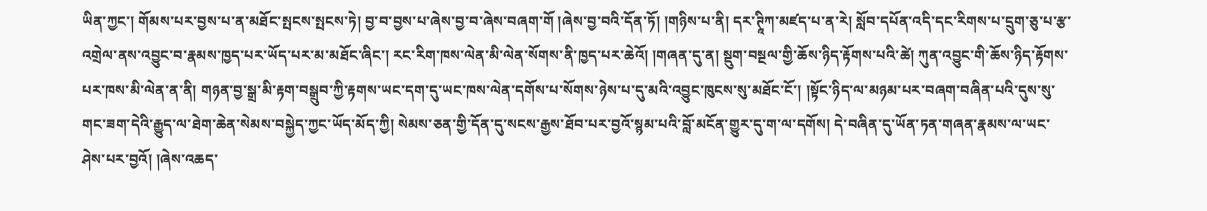ཡིན་ཀྱང་། གོམས་པར་བྱས་པ་ན་མཐོང་སྤངས་སྤངས་ཏེ། བྱ་བ་བྱས་པ་ཞེས་བྱ་བ་ཞེས་བཞག་གོ །ཞེས་བྱ་བའི་དོན་ཏོ། །གཉིས་པ་ནི། དར་ཊཱིཀ་མཛད་པ་ན་རེ། སློབ་དཔོན་འདི་དང་རིགས་པ་དྲུག་ཅུ་པ་རྩ་འགྲེལ་ནས་འབྱུང་བ་རྣམས་ཁྱད་པར་ཡོད་པར་མ་མཐོང་ཞིང་། རང་རིག་ཁས་ལེན་མི་ལེན་སོགས་ནི་ཁྱད་པར་ཆེའོ། །གཞན་དུ་ན། སྡུག་བསྔལ་གྱི་ཆོས་ཉིད་རྟོགས་པའི་ཚེ། ཀུན་འབྱུང་གི་ཆོས་ཉིད་རྟོགས་པར་ཁས་མི་ལེན་ན་ནི། གཉན་བྱ་སྒྲ་མི་རྟག་བསྒྲུབ་ཀྱི་རྟགས་ཡང་དག་དུ་ཡང་ཁས་ལེན་དགོས་པ་སོགས་ཉེས་པ་དུ་མའི་འབྱུང་ཁུངས་སུ་མཐོང་ངོ་། །སྟོང་ཉིད་ལ་མཉམ་པར་བཞག་བཞིན་པའི་དུས་སུ་གང་ཟག་དེའི་རྒྱུད་ལ་ཐེག་ཆེན་སེམས་བསྐྱེད་ཀྱང་ཡོད་མོད་ཀྱི། སེམས་ཅན་གྱི་དོན་དུ་སངས་རྒྱས་ཐོབ་པར་བྱའོ་སྙམ་པའི་བློ་མངོན་གྱུར་དུ་ག་ལ་དགོས། དེ་བཞིན་དུ་ཡོན་ཏན་གཞན་རྣམས་ལ་ཡང་ཤེས་པར་བྱའོ། །ཞེས་འཆད་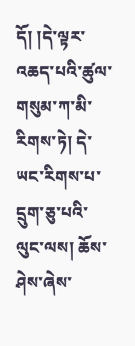དོ། །དེ་ལྟར་འཆད་པའི་ཚུལ་གསུམ་ཀ་མི་རིགས་ཏེ། དེ་ཡང་རིགས་པ་དྲུག་ཅུ་པའི་ལུང་ལས། ཆོས་ཤེས་ཞེས་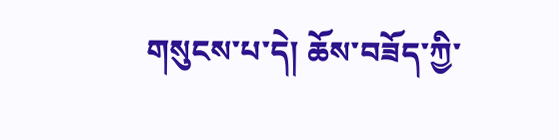གསུངས་པ་དེ། ཆོས་བཟོད་ཀྱི་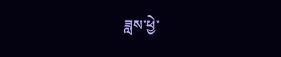ཟླས་ཕྱེ་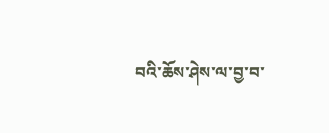བའི་ཆོས་ཤེས་ལ་བྱ་བ་